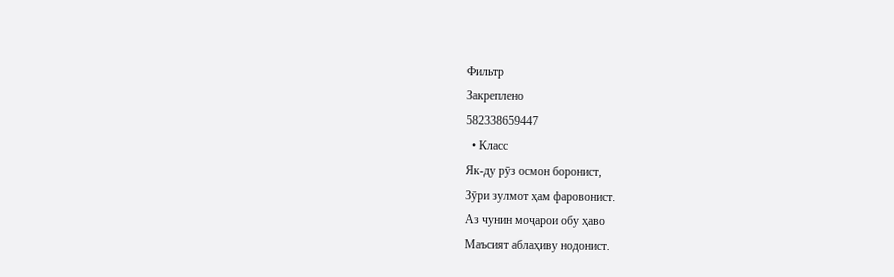Фильтр
Закреплено
582338659447
  • Класс
Як-ду рӯз осмон боронист,
Зӯри зулмот ҳам фаровонист.
Аз чунин моҷарои обу ҳаво
Маъсият аблаҳиву нодонист.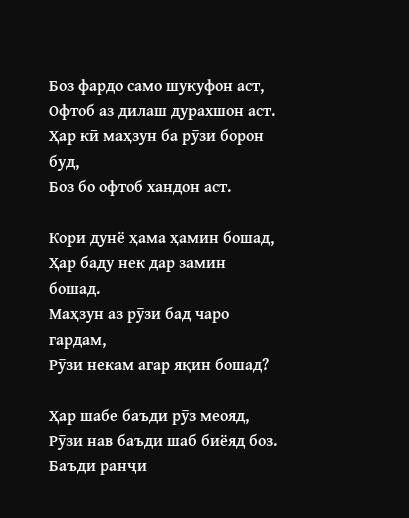Боз фардо само шукуфон аст,
Офтоб аз дилаш дурахшон аст.
Ҳар кӣ маҳзун ба рӯзи борон буд,
Боз бо офтоб хандон аст.

Кори дунё ҳама ҳамин бошад,
Ҳар баду нек дар замин бошад.
Маҳзун аз рӯзи бад чаро гардам,
Рӯзи некам агар яқин бошад?

Ҳар шабе баъди рӯз меояд,
Рӯзи нав баъди шаб биёяд боз.
Баъди ранҷи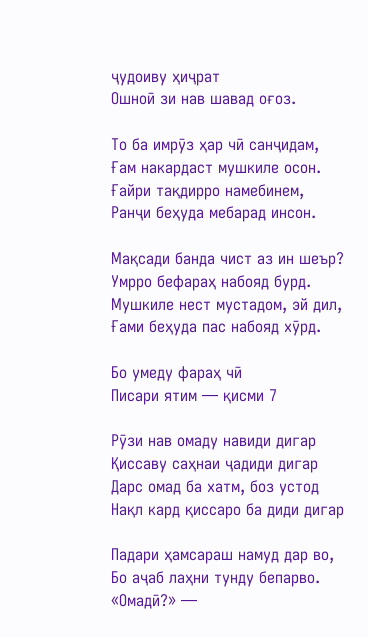ҷудоиву ҳиҷрат
Ошноӣ зи нав шавад оғоз.

То ба имрӯз ҳар чӣ санҷидам,
Ғам накардаст мушкиле осон.
Ғайри тақдирро намебинем,
Ранҷи беҳуда мебарад инсон.

Мақсади банда чист аз ин шеър?
Умрро бефараҳ набояд бурд.
Мушкиле нест мустадом, эй дил,
Ғами беҳуда пас набояд хӯрд.

Бо умеду фараҳ чӣ
Писари ятим — қисми 7

Рӯзи нав омаду навиди дигар
Қиссаву саҳнаи ҷадиди дигар
Дарс омад ба хатм, боз устод
Нақл кард қиссаро ба диди дигар

Падари ҳамсараш намуд дар во,
Бо аҷаб лаҳни тунду бепарво.
«Омадӣ?» —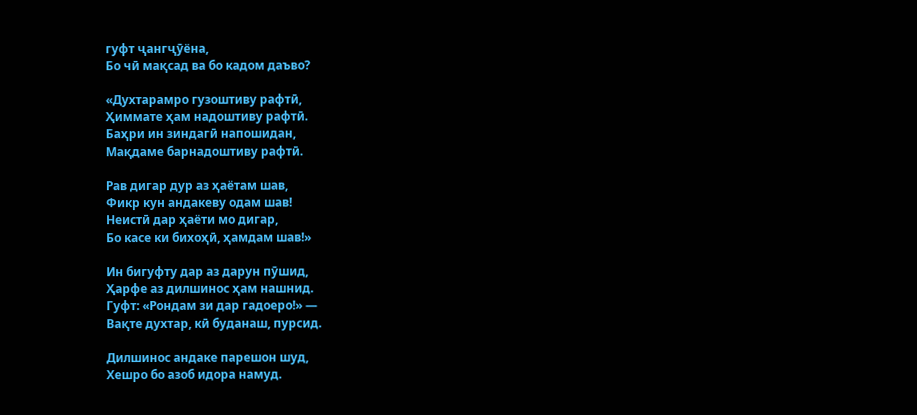гуфт ҷангҷӯёна,
Бо чӣ мақсад ва бо кадом даъво?

«Духтарамро гузоштиву рафтӣ,
Ҳиммате ҳам надоштиву рафтӣ.
Баҳри ин зиндагӣ напошидан,
Мақдаме барнадоштиву рафтӣ.

Рав дигар дур аз ҳаётам шав,
Фикр кун андакеву одам шав!
Неистӣ дар ҳаёти мо дигар,
Бо касе ки бихоҳӣ, ҳамдам шав!»

Ин бигуфту дар аз дарун пӯшид,
Ҳарфе аз дилшинос ҳам нашнид.
Гуфт: «Рондам зи дар гадоеро!» —
Вақте духтар, кӣ буданаш, пурсид.

Дилшинос андаке парешон шуд,
Хешро бо азоб идора намуд.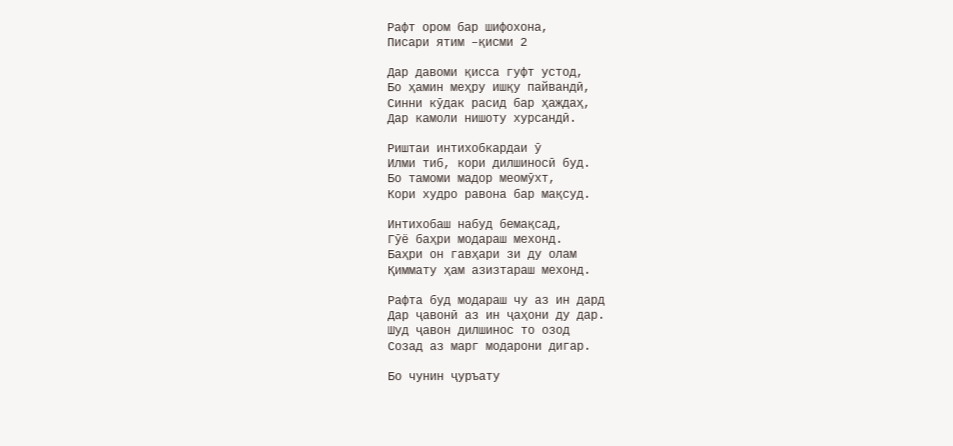Рафт ором бар шифохона,
Писари ятим –қисми 2

Дар давоми қисса гуфт устод,
Бо ҳамин меҳру ишқу пайвандӣ,
Синни кӯдак расид бар ҳаждаҳ,
Дар камоли нишоту хурсандӣ.

Риштаи интихобкардаи ӯ
Илми тиб, кори дилшиносӣ буд.
Бо тамоми мадор меомӯхт,
Кори худро равона бар мақсуд.

Интихобаш набуд бемақсад,
Гӯё баҳри модараш мехонд.
Баҳри он гавҳари зи ду олам
Қиммату ҳам азизтараш мехонд.

Рафта буд модараш чу аз ин дард
Дар ҷавонӣ аз ин ҷаҳони ду дар.
Шуд ҷавон дилшинос то озод
Созад аз марг модарони дигар.

Бо чунин ҷуръату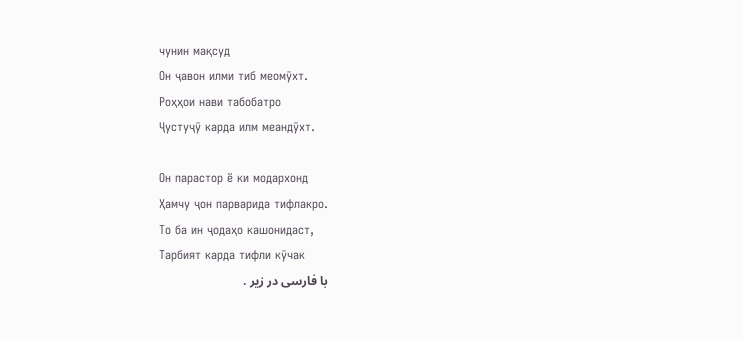чунин мақсуд
Он ҷавон илми тиб меомӯхт.
Роҳҳои нави табобатро
Ҷустуҷӯ карда илм меандӯхт.

Он парастор ё ки модархонд
Ҳамчу ҷон парварида тифлакро.
То ба ин ҷодаҳо кашонидаст,
Тарбият карда тифли кӯчак
با فارسی در زیر .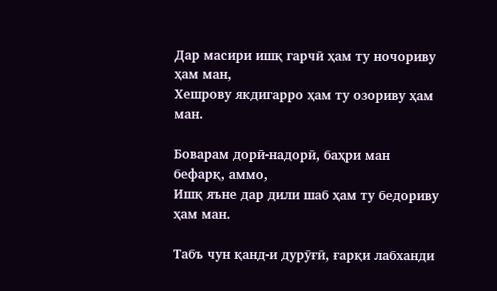Дар масири ишқ гарчӣ ҳам ту ночориву ҳам ман,
Хешрову якдигарро ҳам ту озориву ҳам ман.

Боварам дорӣ-надорӣ, баҳри ман бефарқ, аммо,
Ишқ яъне дар дили шаб ҳам ту бедориву ҳам ман.

Табъ чун қанд-и дурӯғӣ, ғарқи лабханди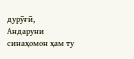дурӯғӣ,
Андаруни синаҳомон ҳам ту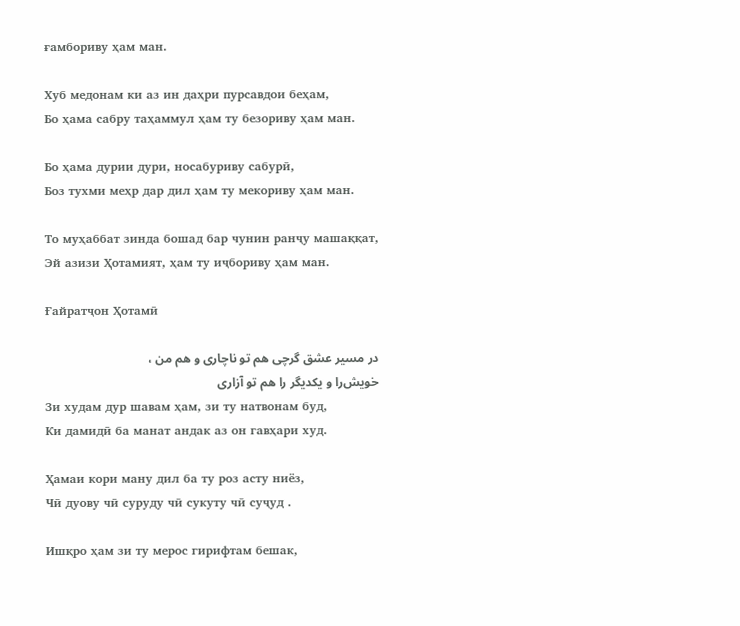ғамбориву ҳам ман.

Хуб медонам ки аз ин даҳри пурсавдои беҳам,
Бо ҳама сабру таҳаммул ҳам ту безориву ҳам ман.

Бо ҳама дурии дури, носабуриву сабурӣ,
Боз тухми меҳр дар дил ҳам ту мекориву ҳам ман.

То муҳаббат зинда бошад бар чунин ранҷу машаққат,
Эй азизи Ҳотамият, ҳам ту иҷбориву ҳам ман.

Ғайратҷон Ҳотамӣ

در مسیر عشق گرچی هم تو ناچاری و هم من ،
خویش‌را و یکدیگر را هم تو آزاری
Зи худам дур шавам ҳам, зи ту натвонам буд,
Ки дамидӣ ба манат андак аз он гавҳари худ.

Ҳамаи кори ману дил ба ту роз асту ниёз,
Чӣ дуову чӣ суруду чӣ сукуту чӣ суҷуд .

Ишқро ҳам зи ту мерос гирифтам бешак,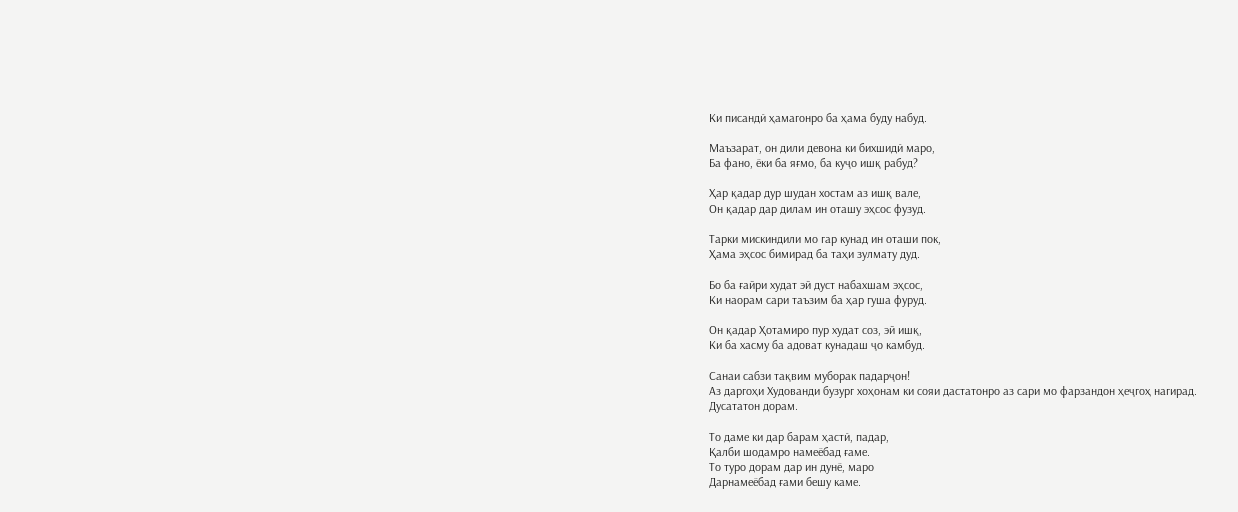Ки писандӣ ҳамагонро ба ҳама буду набуд.

Маъзарат, он дили девона ки бихшидӣ маро,
Ба фано, ёки ба яғмо, ба куҷо ишқ рабуд?

Ҳар қадар дур шудан хостам аз ишқ вале,
Он қадар дар дилам ин оташу эҳсос фузуд.

Тарки мискиндили мо гар кунад ин оташи пок,
Ҳама эҳсос бимирад ба таҳи зулмату дуд.

Бо ба ғайри худат эй дуст набахшам эҳсос,
Ки наорам сари таъзим ба ҳар гуша фуруд.

Он қадар Ҳотамиро пур худат соз, эй ишқ,
Ки ба хасму ба адоват кунадаш ҷо камбуд.

Санаи сабзи тақвим муборак падарҷон!
Аз даргоҳи Худованди бузург хоҳонам ки сояи дастатонро аз сари мо фарзандон ҳеҷгоҳ нагирад.
Дусататон дорам.

То даме ки дар барам ҳастӣ, падар,
Қалби шодамро намеёбад ғаме.
То туро дорам дар ин дунё, маро
Дарнамеёбад ғами бешу каме.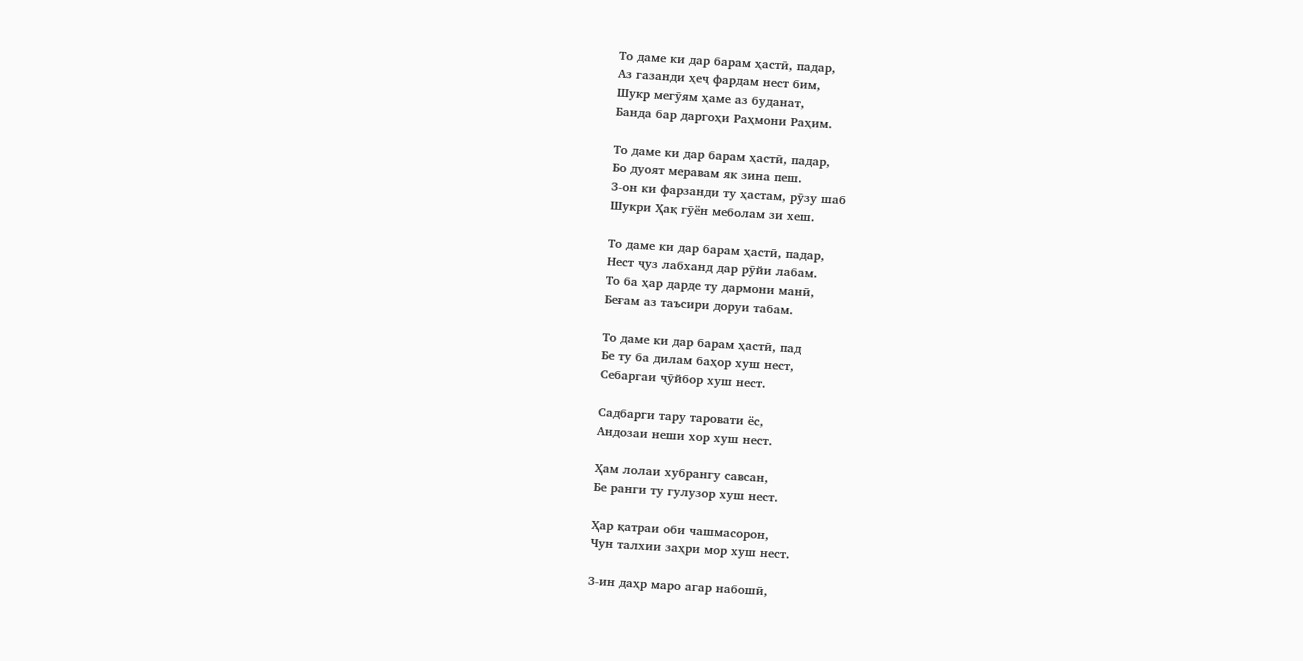То даме ки дар барам ҳастӣ, падар,
Аз газанди ҳеҷ фардам нест бим,
Шукр мегӯям ҳаме аз буданат,
Банда бар даргоҳи Раҳмони Раҳим.

То даме ки дар барам ҳастӣ, падар,
Бо дуоят меравам як зина пеш.
З-он ки фарзанди ту ҳастам, рӯзу шаб
Шукри Ҳақ гӯён меболам зи хеш.

То даме ки дар барам ҳастӣ, падар,
Нест ҷуз лабханд дар рӯйи лабам.
То ба ҳар дарде ту дармони манӣ,
Беғам аз таъсири доруи табам.

То даме ки дар барам ҳастӣ, пад
Бе ту ба дилам баҳор хуш нест,
Себаргаи ҷӯйбор хуш нест.

Садбарги тару таровати ёс,
Андозаи неши хор хуш нест.

Ҳам лолаи хубрангу савсан,
Бе ранги ту гулузор хуш нест.

Ҳар қатраи оби чашмасорон,
Чун талхии заҳри мор хуш нест.

З-ин даҳр маро агар набошӣ,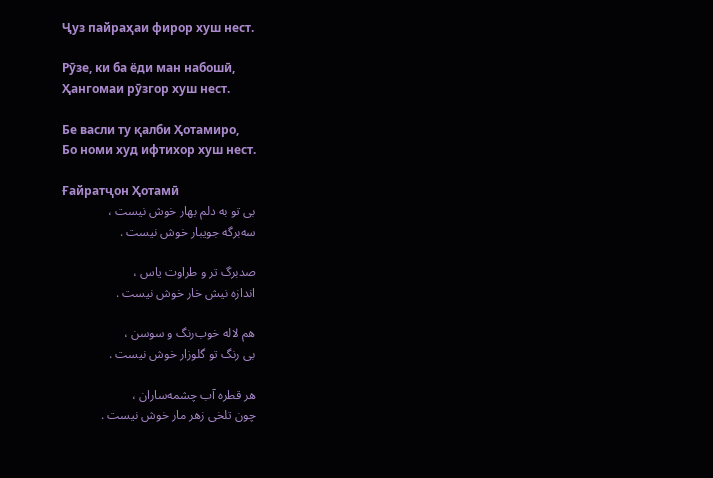Ҷуз пайраҳаи фирор хуш нест.

Рӯзе, ки ба ёди ман набошӣ,
Ҳангомаи рӯзгор хуш нест.

Бе васли ту қалби Ҳотамиро,
Бо номи худ ифтихор хуш нест.

Ғайратҷон Ҳотамӣ
بی تو به دلم بهار خوش نیست ،
سه‌برگه جویبار خوش نیست .

صدبرگ ‌تر و طراوت یاس ،
اندازه نیش خار خوش نیست .

هم لاله خوب‌رنگ و سوسن ،
بی رنگ تو گلوزار خوش نیست .

هر قطره آب چشمه‌ساران ،
چون تلخی زهر مار خوش نیست .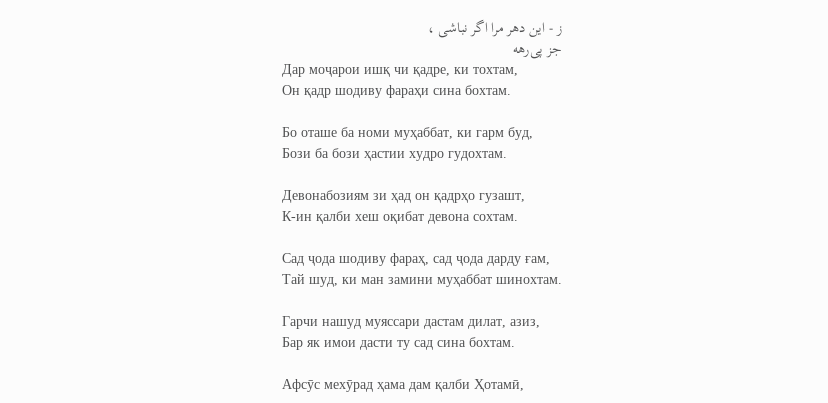ز - این دهر مرا اگر نباشی ،
جز پی‌رهه
Дар моҷарои ишқ чи қадре, ки тохтам,
Он қадр шодиву фараҳи сина бохтам.

Бо оташе ба номи муҳаббат, ки гарм буд,
Бози ба бози ҳастии худро гудохтам.

Девонабозиям зи ҳад он қадрҳо гузашт,
К-ин қалби хеш оқибат девона сохтам.

Сад ҷода шодиву фараҳ, сад ҷода дарду ғам,
Тай шуд, ки ман замини муҳаббат шинохтам.

Гарчи нашуд муяссари дастам дилат, азиз,
Бар як имои дасти ту сад сина бохтам.

Афсӯс мехӯрад ҳама дам қалби Ҳотамӣ,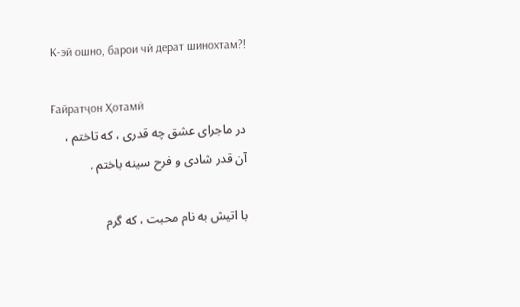К-эй ошно, барои чӣ дерат шинохтам?!

Ғайратҷон Ҳотамӣ
در ماجرای عشق چه قدری ، که تاختم ،
آن قدر شادی و فرح سینه باختم .

با اتیش به نام محبت ، که گرم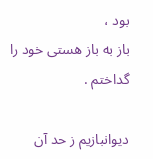بود ،
باز به باز هستی خود را گداختم .

دیوانبازیم ز حد آن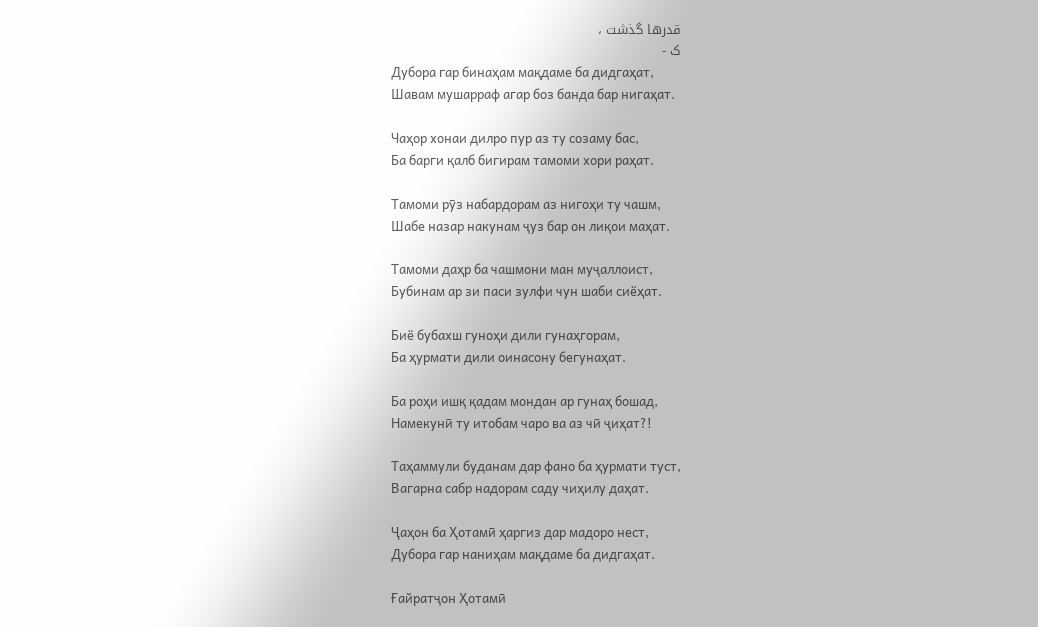قدر‌ها گذشت ،
ک -
Дубора гар бинаҳам мақдаме ба дидгаҳат,
Шавам мушарраф агар боз банда бар нигаҳат.

Чаҳор хонаи дилро пур аз ту созаму бас,
Ба барги қалб бигирам тамоми хори раҳат.

Тамоми рӯз набардорам аз нигоҳи ту чашм,
Шабе назар накунам ҷуз бар он лиқои маҳат.

Тамоми даҳр ба чашмони ман муҷаллоист,
Бубинам ар зи паси зулфи чун шаби сиёҳат.

Биё бубахш гуноҳи дили гунаҳгорам,
Ба ҳурмати дили оинасону бегунаҳат.

Ба роҳи ишқ қадам мондан ар гунаҳ бошад,
Намекунӣ ту итобам чаро ва аз чӣ ҷиҳат?!

Таҳаммули буданам дар фано ба ҳурмати туст,
Вагарна сабр надорам саду чиҳилу даҳат.

Ҷаҳон ба Ҳотамӣ ҳаргиз дар мадоро нест,
Дубора гар наниҳам мақдаме ба дидгаҳат.

Ғайратҷон Ҳотамӣ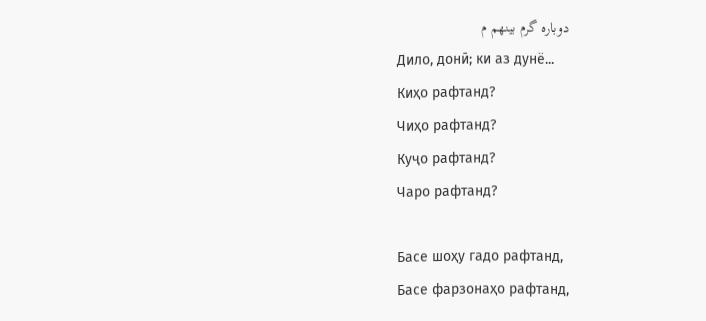دوباره گرم بینهم م
Дило, донӣ; ки аз дунё...
Киҳо рафтанд?
Чиҳо рафтанд?
Куҷо рафтанд?
Чаро рафтанд?

Басе шоҳу гадо рафтанд,
Басе фарзонаҳо рафтанд,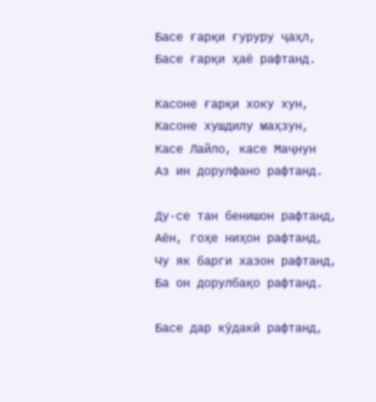Басе ғарқи ғуруру ҷаҳл,
Басе ғарқи ҳаё рафтанд.

Касоне ғарқи хоку хун,
Касоне хушдилу маҳзун,
Касе Лайло, касе Маҷнун
Аз ин дорулфано рафтанд.

Ду-се тан бенишон рафтанд,
Аён, гоҳе ниҳон рафтанд,
Чу як барги хазон рафтанд,
Ба он дорулбақо рафтанд.

Басе дар кӯдакӣ рафтанд,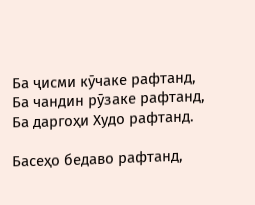Ба ҷисми кӯчаке рафтанд,
Ба чандин рӯзаке рафтанд,
Ба даргоҳи Худо рафтанд.

Басеҳо бедаво рафтанд,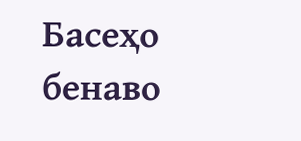Басеҳо бенаво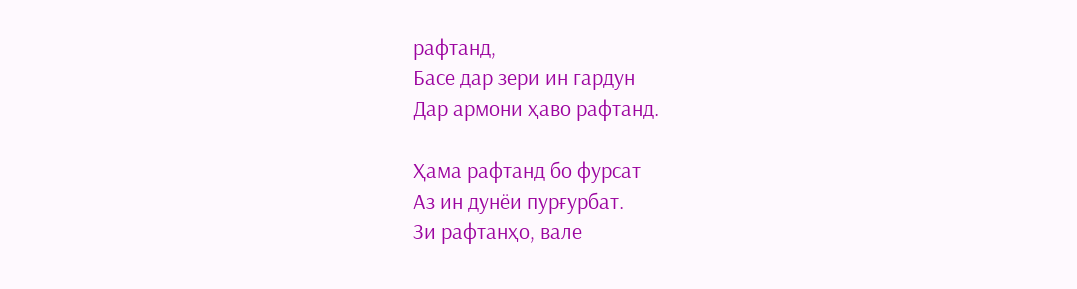рафтанд,
Басе дар зери ин гардун
Дар армони ҳаво рафтанд.

Ҳама рафтанд бо фурсат
Аз ин дунёи пурғурбат.
Зи рафтанҳо, вале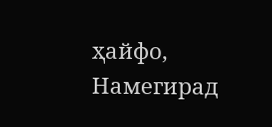ҳайфо,
Намегирад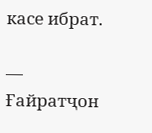касе ибрат.

— Ғайратҷон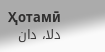Ҳотамӣ
دلا، دان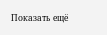Показать ещё